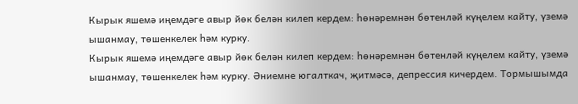Кырык яшемә иңемдәге авыр йөк белән килеп кердем: һөнәремнән бөтенләй күңелем кайту, үземә ышанмау, төшенкелек һәм курку.
Кырык яшемә иңемдәге авыр йөк белән килеп кердем: һөнәремнән бөтенләй күңелем кайту, үземә ышанмау, төшенкелек һәм курку. Әниемне югалткач, җитмәсә, депрессия кичердем. Тормышымда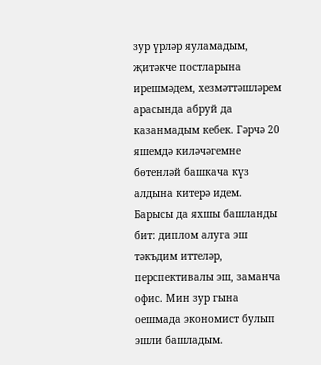зур үрләр яуламадым, җитәкче постларына ирешмәдем, хезмәттәшләрем арасында абруй да казанмадым кебек. Гәрчә 20 яшемдә киләчәгемне бөтенләй башкача күз алдына китерә идем. Барысы да яхшы башланды бит: диплом алуга эш тәкъдим иттеләр, перспективалы эш, заманча офис. Мин зур гына оешмада экономист булып эшли башладым.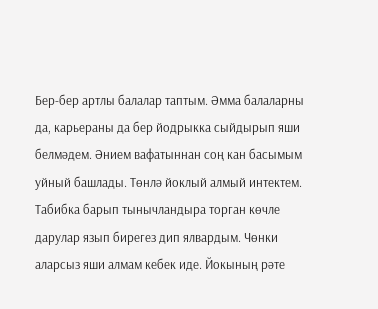Бер-бер артлы балалар таптым. Әмма балаларны да, карьераны да бер йодрыкка сыйдырып яши белмәдем. Әнием вафатыннан соң кан басымым уйный башлады. Төнлә йоклый алмый интектем. Табибка барып тынычландыра торган көчле дарулар язып бирегез дип ялвардым. Чөнки аларсыз яши алмам кебек иде. Йокының рәте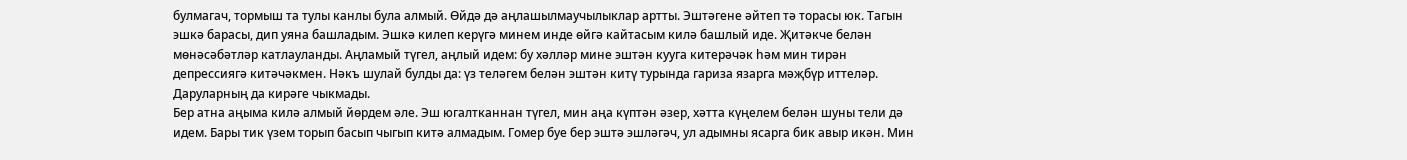булмагач, тормыш та тулы канлы була алмый. Өйдә дә аңлашылмаучылыклар артты. Эштәгене әйтеп тә торасы юк. Тагын эшкә барасы, дип уяна башладым. Эшкә килеп керүгә минем инде өйгә кайтасым килә башлый иде. Җитәкче белән мөнәсәбәтләр катлауланды. Аңламый түгел, аңлый идем: бу хәлләр мине эштән кууга китерәчәк һәм мин тирән депрессиягә китәчәкмен. Нәкъ шулай булды да: үз теләгем белән эштән китү турында гариза язарга мәҗбүр иттеләр. Даруларның да кирәге чыкмады.
Бер атна аңыма килә алмый йөрдем әле. Эш югалтканнан түгел, мин аңа күптән әзер, хәтта күңелем белән шуны тели дә идем. Бары тик үзем торып басып чыгып китә алмадым. Гомер буе бер эштә эшләгәч, ул адымны ясарга бик авыр икән. Мин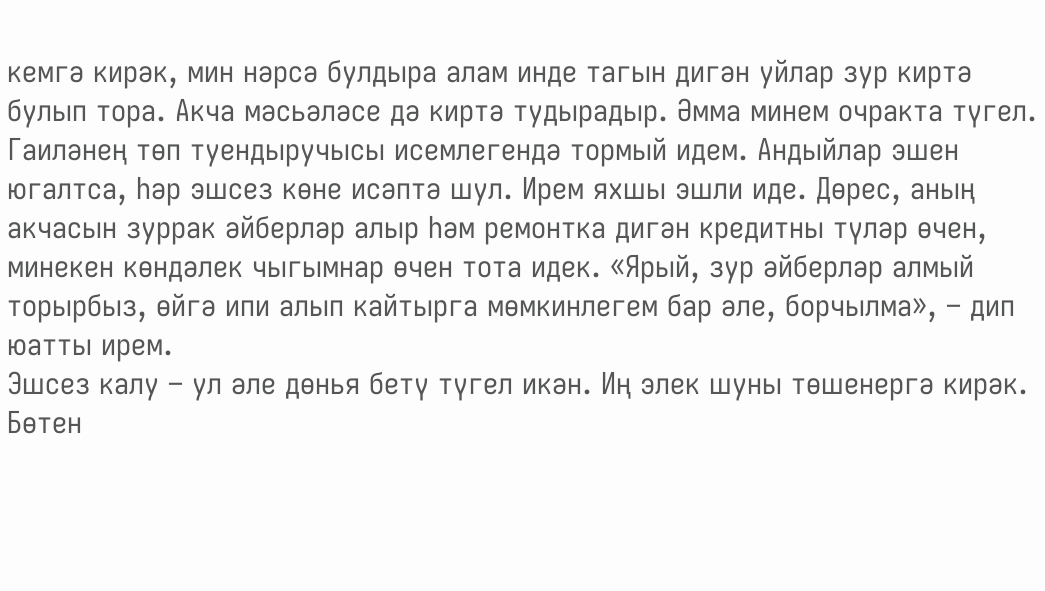кемгә кирәк, мин нәрсә булдыра алам инде тагын дигән уйлар зур киртә булып тора. Акча мәсьәләсе дә киртә тудырадыр. Әмма минем очракта түгел. Гаиләнең төп туендыручысы исемлегендә тормый идем. Андыйлар эшен югалтса, һәр эшсез көне исәптә шул. Ирем яхшы эшли иде. Дөрес, аның акчасын зуррак әйберләр алыр һәм ремонтка дигән кредитны түләр өчен, минекен көндәлек чыгымнар өчен тота идек. «Ярый, зур әйберләр алмый торырбыз, өйгә ипи алып кайтырга мөмкинлегем бар әле, борчылма», – дип юатты ирем.
Эшсез калу – ул әле дөнья бетү түгел икән. Иң элек шуны төшенергә кирәк. Бөтен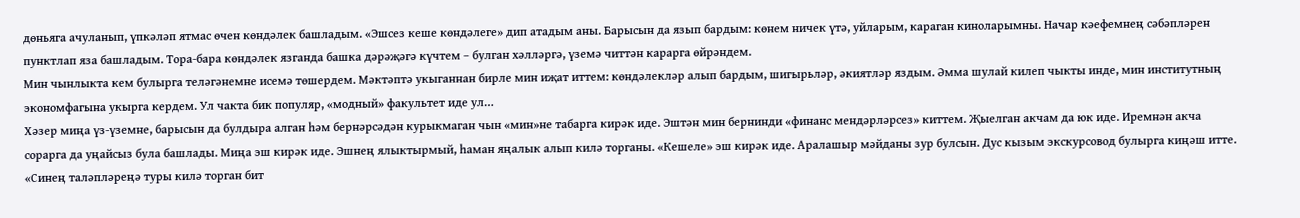дөньяга ачуланып, үпкәләп ятмас өчен көндәлек башладым. «Эшсез кеше көндәлеге» дип атадым аны. Барысын да язып бардым: көнем ничек үтә, уйларым, караган киноларымны. Начар кәефемнең сәбәпләрен пунктлап яза башладым. Тора-бара көндәлек язганда башка дәрәҗәгә күчтем – булган хәлләргә, үземә читтән карарга өйрәндем.
Мин чынлыкта кем булырга теләгәнемне исемә төшердем. Мәктәптә укыганнан бирле мин иҗат иттем: көндәлекләр алып бардым, шигырьләр, әкиятләр яздым. Әмма шулай килеп чыкты инде, мин институтның экономфагына укырга кердем. Ул чакта бик популяр, «модный» факультет иде ул…
Хәзер миңа үз-үземне, барысын да булдыра алган һәм бернәрсәдән курыкмаган чын «мин»не табарга кирәк иде. Эштән мин бернинди «финанс мендәрләрсез» киттем. Җыелган акчам да юк иде. Иремнән акча сорарга да уңайсыз була башлады. Миңа эш кирәк иде. Эшнең ялыктырмый, һаман яңалык алып килә торганы. «Кешеле» эш кирәк иде. Аралашыр мәйданы зур булсын. Дус кызым экскурсовод булырга киңәш итте. «Синең таләпләреңә туры килә торган бит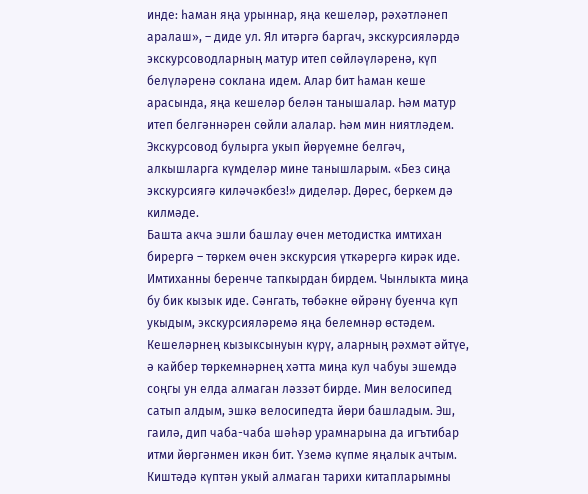инде: һаман яңа урыннар, яңа кешеләр, рәхәтләнеп аралаш», – диде ул. Ял итәргә баргач, экскурсияләрдә экскурсоводларның матур итеп сөйләүләренә, күп белүләренә соклана идем. Алар бит һаман кеше арасында, яңа кешеләр белән танышалар. Һәм матур итеп белгәннәрен сөйли алалар. Һәм мин ниятләдем. Экскурсовод булырга укып йөрүемне белгәч, алкышларга күмделәр мине танышларым. «Без сиңа экскурсиягә киләчәкбез!» диделәр. Дөрес, беркем дә килмәде.
Башта акча эшли башлау өчен методистка имтихан бирергә – төркем өчен экскурсия үткәрергә кирәк иде. Имтиханны беренче тапкырдан бирдем. Чынлыкта миңа бу бик кызык иде. Сәнгать, төбәкне өйрәнү буенча күп укыдым, экскурсияләремә яңа белемнәр өстәдем. Кешеләрнең кызыксынуын күрү, аларның рәхмәт әйтүе, ә кайбер төркемнәрнең хәтта миңа кул чабуы эшемдә соңгы ун елда алмаган ләззәт бирде. Мин велосипед сатып алдым, эшкә велосипедта йөри башладым. Эш, гаилә, дип чаба-чаба шәһәр урамнарына да игътибар итми йөргәнмен икән бит. Үземә күпме яңалык ачтым. Киштәдә күптән укый алмаган тарихи китапларымны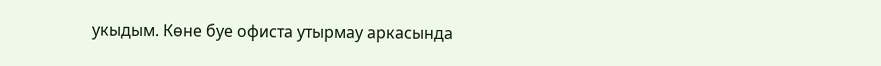укыдым. Көне буе офиста утырмау аркасында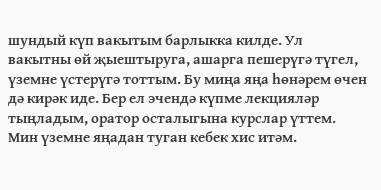шундый күп вакытым барлыкка килде. Ул вакытны өй җыештыруга, ашарга пешерүгә түгел, үземне үстерүгә тоттым. Бу миңа яңа һөнәрем өчен дә кирәк иде. Бер ел эчендә күпме лекцияләр тыңладым, оратор осталыгына курслар үттем. Мин үземне яңадан туган кебек хис итәм.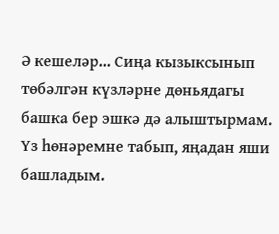Ә кешеләр... Сиңа кызыксынып төбәлгән күзләрне дөньядагы башка бер эшкә дә алыштырмам. Үз һөнәремне табып, яңадан яши башладым.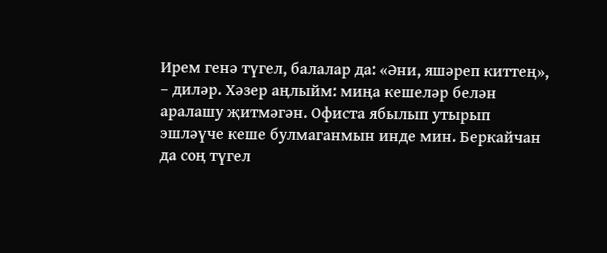Ирем генә түгел, балалар да: «Әни, яшәреп киттең», – диләр. Хәзер аңлыйм: миңа кешеләр белән аралашу җитмәгән. Офиста ябылып утырып эшләүче кеше булмаганмын инде мин. Беркайчан да соң түгел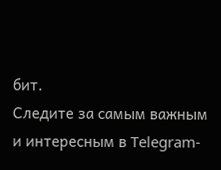бит.
Следите за самым важным и интересным в Telegram-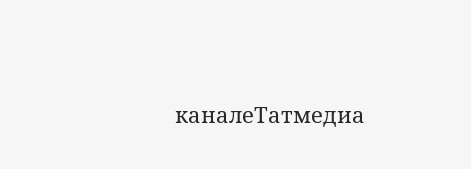каналеТатмедиа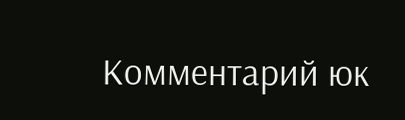Комментарий юк